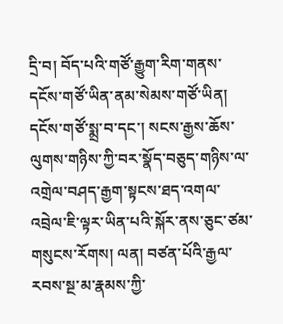དྲི་བ། བོད་པའི་གཙོ་རྒྱུག་རིག་གནས་དངོས་གཙོ་ཡིན་ནམ་སེམས་གཙོ་ཡིན། དངོས་གཙོ་སྨྲ་བ་དང་། སངས་རྒྱས་ཆོས་ལུགས་གཉིས་ཀྱི་བར་སྣོད་བཅུད་གཉིས་ལ་འགྲེལ་བཤད་རྒྱག་སྟངས་ཐད་འགལ་འབྲེལ་ཇི་ལྟར་ཡིན་པའི་སྐོར་ནས་ཅུང་ཙམ་གསུངས་རོགས། ལན། བཙན་པོའི་རྒྱལ་རབས་སྔ་མ་རྣམས་ཀྱི་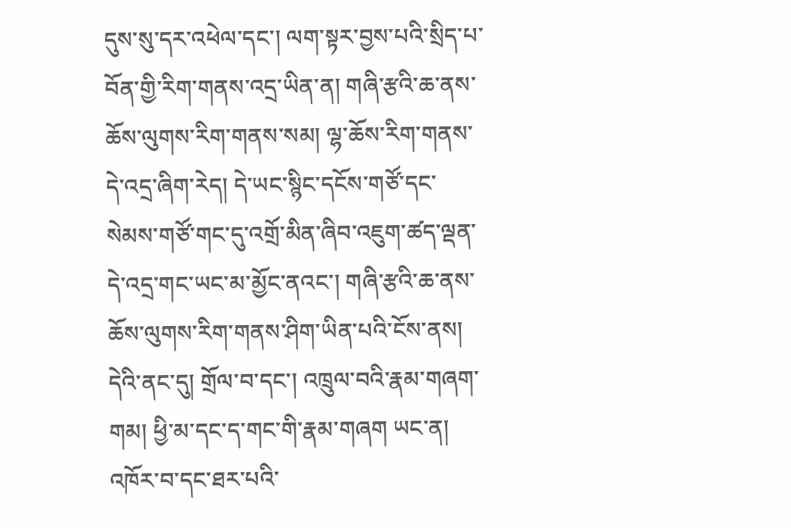དུས་སུ་དར་འཕེལ་དང་། ལག་སྟར་བྱས་པའི་སྲིད་པ་བོན་གྱི་རིག་གནས་འདྲ་ཡིན་ན། གཞི་རྩའི་ཆ་ནས་ཆོས་ལུགས་རིག་གནས་སམ། ལྷ་ཆོས་རིག་གནས་དེ་འདྲ་ཞིག་རེད། དེ་ཡང་སྙིང་དངོས་གཙོ་དང་སེམས་གཙོ་གང་དུ་འགྲོ་མིན་ཞིབ་འཇུག་ཚད་ལྡན་དེ་འདྲ་གང་ཡང་མ་མྱོང་ནའང་། གཞི་རྩའི་ཆ་ནས་ཆོས་ལུགས་རིག་གནས་ཤིག་ཡིན་པའི་ངོས་ནས། དེའི་ནང་དུ། གྲོལ་བ་དང་། འཁྲུལ་བའི་རྣམ་གཞག་གམ། ཕྱི་མ་དང་ད་གང་གི་རྣམ་གཞག ཡང་ན། འཁོར་བ་དང་ཐར་པའི་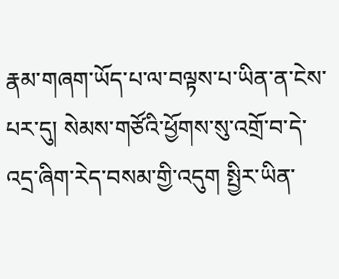རྣམ་གཞག་ཡོད་པ་ལ་བལྟས་པ་ཡིན་ན་ངེས་པར་དུ། སེམས་གཙོའི་ཕྱོགས་སུ་འགྲོ་བ་དེ་འདྲ་ཞིག་རེད་བསམ་གྱི་འདུག སྤྱིར་ཡིན་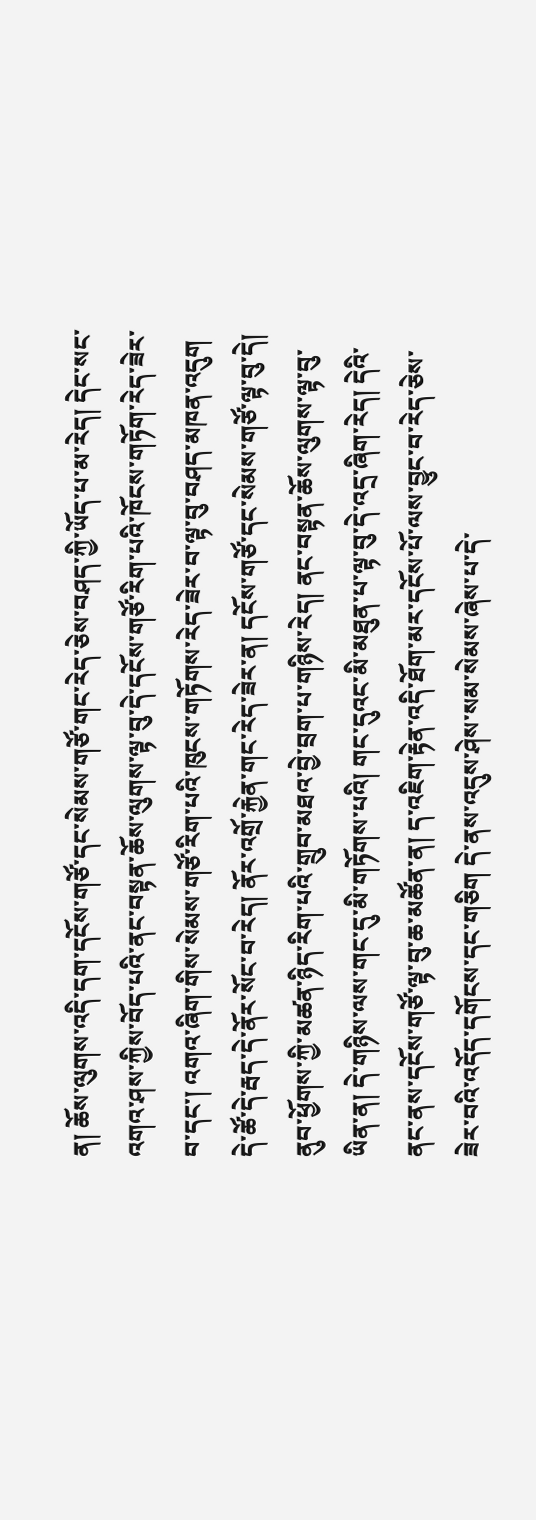ན། ཆོས་ལུགས་འདི་དག་དངོས་གཙོ་དང་སེམས་གཙོ་གང་རེད་ཅེས་བཤད་ཀྱི་ཡོད་པ་མ་རེད། དེང་སང་འགའ་ཤས་ཀྱིས་བོད་པའི་ནང་བསྟན་ཆོས་ལུགས་ལྟ་བུ་དེ་དངོས་གཙོ་རིག་པའི་ཁོངས་གཏོག་རེད་ཟེར་བ་དང་། འགའ་ཞིག་གིས་སེམས་གཙོ་རིག་པའི་ཁུངས་གཏོགས་རེད་ཟེར་བ་ལྟ་བུ་བཤད་མཁན་འདུག དེ་ཚོ་དེ་རྦད་དེ་ནོར་སོང་བ་རེད། ནོར་འགྲོ་རྐྱེན་གང་རེད་ཟེར་ན། དངོས་གཙོ་དང་སེམས་གཙོ་ལྟ་བུ་དེ། ནུབ་ཕྱོགས་ཀྱི་མཚན་ཉིད་རིག་པའི་གྲུབ་མཐའ་བྱེ་བྲག་པ་གཉིས་རེད། ནང་བསྟན་ཆོས་ལུགས་ལྟ་བུ་ཡིན་ན། དེ་གཉིས་ལས་གང་དུ་མི་གཏོགས་པའི། གང་དུའང་མི་མཐུན་པ་ལྟ་བུ་དེ་འདྲ་ཞིག་རེད། དེའི་ནང་ནས་དངོས་གཙོ་ལྟ་བུ་ཆ་མཚོན་ན། ད་འཇིག་རྟེན་འདི་ཐོག་མར་དངོས་པོ་ལས་བྱུང་བ་རེད་ཅེས་ཟེར་བའི་འདོད་དགོངས་དང་གཅིག དེ་ནས་འདུས་ཤེས་སམ་སེམས་ཞེས་པ་དེ་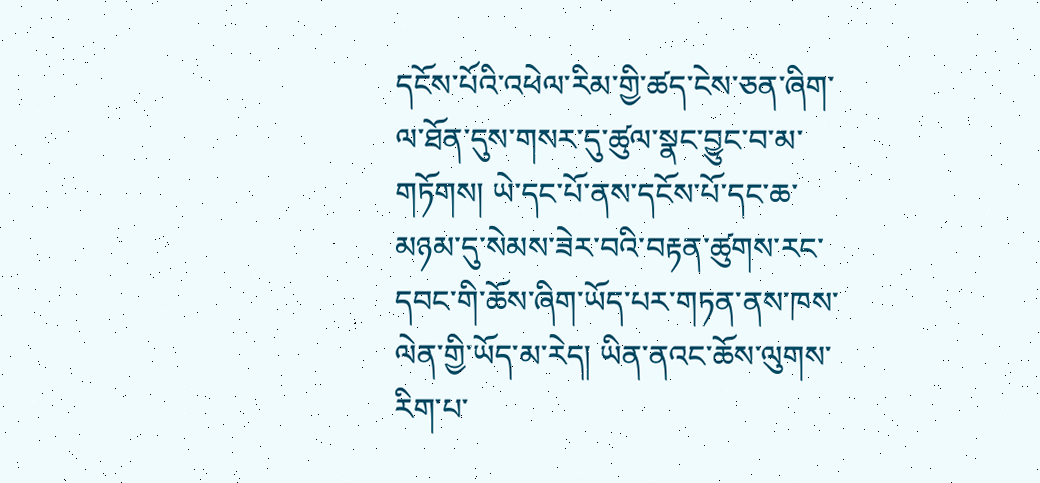དངོས་པོའི་འཕེལ་རིམ་གྱི་ཚད་ངེས་ཅན་ཞིག་ལ་ཐོན་དུས་གསར་དུ་ཚུལ་སྣང་བྱུང་བ་མ་གཏོགས། ཡེ་དང་པོ་ནས་དངོས་པོ་དང་ཆ་མཉམ་དུ་སེམས་ཟེར་བའི་བརྟན་ཚུགས་རང་དབང་གི་ཆོས་ཞིག་ཡོད་པར་གཏན་ནས་ཁས་ལེན་གྱི་ཡོད་མ་རེད། ཡིན་ནའང་ཆོས་ལུགས་རིག་པ་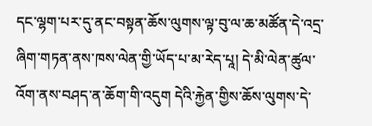དང་ལྷག་པར་དུ་ནང་བསྟན་ཆོས་ལུགས་ལྟ་བུ་ལ་ཆ་མཚོན་དེ་འདྲ་ཞིག་གཏན་ནས་ཁས་ལེན་གྱི་ཡོད་པ་མ་རེད་པཱ། དེ་མི་ལེན་ཚུལ་འོག་ནས་བཤད་ན་ཆོག་གི་འདུག དེའི་རྐྱེན་གྱིས་ཆོས་ལུགས་དེ་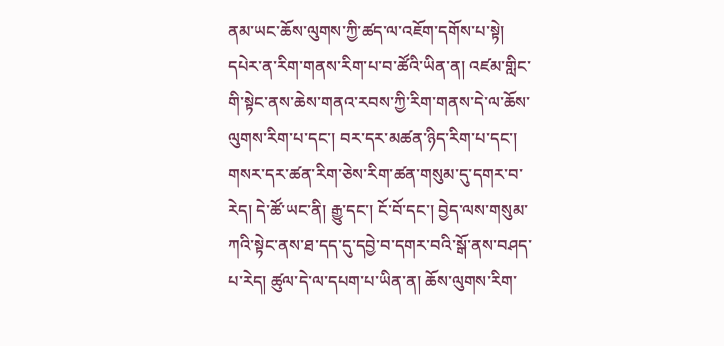ནམ་ཡང་ཆོས་ལུགས་ཀྱི་ཚད་ལ་འཇོག་དགོས་པ་སྟེ། དཔེར་ན་རིག་གནས་རིག་པ་བ་ཚོའི་ཡིན་ན། འཛམ་གླིང་གི་སྟེང་ནས་ཆེས་གནའ་རབས་ཀྱི་རིག་གནས་དེ་ལ་ཆོས་ལུགས་རིག་པ་དང་། བར་དར་མཚན་ཉིད་རིག་པ་དང་། གསར་དར་ཚན་རིག་ཅེས་རིག་ཚན་གསུམ་དུ་དགར་བ་རེད། དེ་ཚོ་ཡང་ནི། རྒྱུ་དང་། ངོ་བོ་དང་། བྱེད་ལས་གསུམ་ཀའི་སྟེང་ནས་ཐ་དད་དུ་དབྱེ་བ་དགར་བའི་སྒོ་ནས་བཤད་པ་རེད། ཚུལ་དེ་ལ་དཔག་པ་ཡིན་ན། ཆོས་ལུགས་རིག་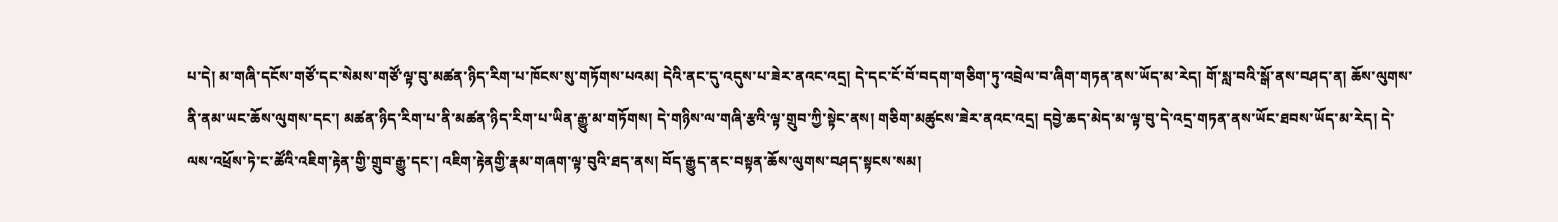པ་དེ། མ་གཞི་དངོས་གཙོ་དང་སེམས་གཙོ་ལྟ་བུ་མཚན་ཉིད་རིག་པ་ཁོངས་སུ་གཏོགས་པའམ། དེའི་ནང་དུ་འདུས་པ་ཟེར་ནའང་འདྲ། དེ་དང་ངོ་བོ་བདག་གཅིག་ཏུ་འབྲེལ་བ་ཞིག་གཏན་ནས་ཡོད་མ་རེད། གོ་སླ་བའི་སྒོ་ནས་བཤད་ན། ཆོས་ལུགས་ནི་ནམ་ཡང་ཆོས་ལུགས་དང་། མཚན་ཉིད་རིག་པ་ནི་མཚན་ཉིད་རིག་པ་ཡིན་རྒྱུ་མ་གཏོགས། དེ་གཉིས་ལ་གཞི་རྩའི་ལྟ་གྲུབ་ཀྱི་སྟེང་ནས། གཅིག་མཚུངས་ཟེར་ནའང་འདྲ། དབྱེ་ཆད་མེད་མ་ལྟ་བུ་དེ་འདྲ་གཏན་ནས་ཡོང་ཐབས་ཡོད་མ་རེད། དེ་ལས་འཕྲོས་ཏེ་ང་ཚོའི་འཇིག་རྟེན་གྱི་གྲུབ་རྒྱུ་དང་། འཇིག་རྟེནགྱི་རྣམ་གཞག་ལྟ་བུའི་ཐད་ནས། བོད་རྒྱུད་ནང་བསྟན་ཆོས་ལུགས་བཤད་སྟངས་སམ།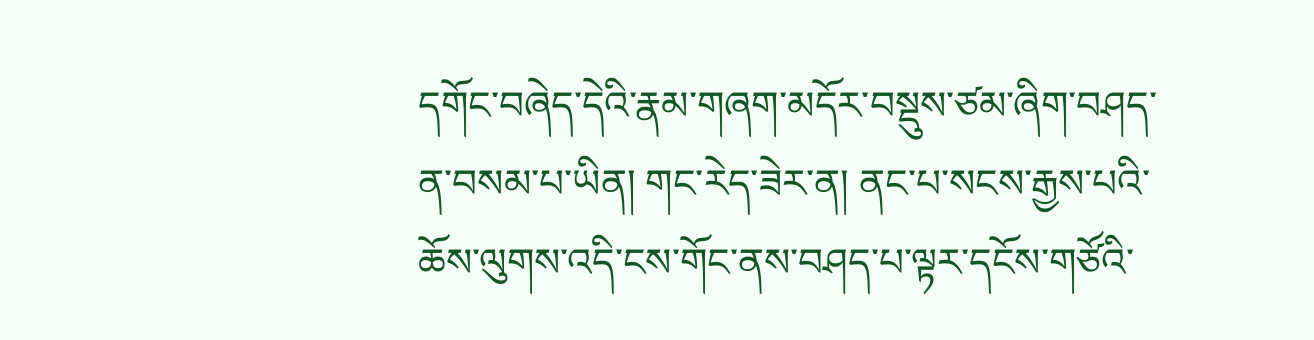དགོང་བཞེད་དེའི་རྣམ་གཞག་མདོར་བསྡུས་ཙམ་ཞིག་བཤད་ན་བསམ་པ་ཡིན། གང་རེད་ཟེར་ན། ནང་པ་སངས་རྒྱས་པའི་ཆོས་ལུགས་འདི་ངས་གོང་ནས་བཤད་པ་ལྟར་དངོས་གཙོའི་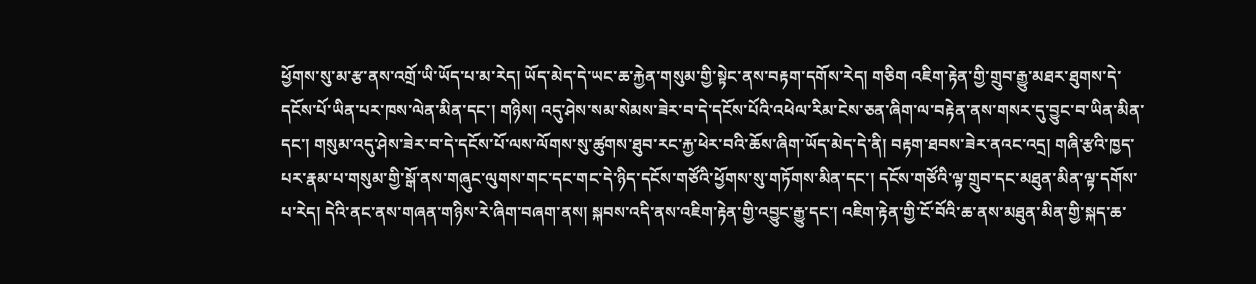ཕྱོགས་སུ་མ་རྩ་ནས་འགྲོ་ཡི་ཡོད་པ་མ་རེད། ཡོད་མེད་དེ་ཡང་ཆ་རྐྱེན་གསུམ་གྱི་སྟེང་ནས་བརྟག་དགོས་རེད། གཅིག འཇིག་རྟེན་གྱི་གྲུབ་རྒྱུ་མཐར་ཐུགས་དེ་དངོས་པོ་ཡིན་པར་ཁས་ལེན་མིན་དང་། གཉིས། འདུ་ཤེས་སམ་སེམས་ཟེར་བ་དེ་དངོས་པོའི་འཕེལ་རིམ་ངེས་ཅན་ཞིག་ལ་བརྟེན་ནས་གསར་དུ་བྱུང་བ་ཡིན་མིན་དང་། གསུམ་འདུ་ཤེས་ཟེར་བ་དེ་དངོས་པོ་ལས་ལོགས་སུ་ཚུགས་ཐུབ་རང་རྐྱ་ཕེར་བའི་ཆོས་ཞིག་ཡོད་མེད་དེ་ནི། བརྟག་ཐབས་ཟེར་ནའང་འདྲ། གཞི་རྩའི་ཁྱད་པར་རྣམ་པ་གསུམ་གྱི་སྒོ་ནས་གཞུང་ལུགས་གང་དང་གང་དེ་ཉིད་དངོས་གཙོའི་ཕྱོགས་སུ་གཏོགས་མིན་དང་། དངོས་གཙོའི་ལྟ་གྲུབ་དང་མཐུན་མིན་ལྟ་དགོས་པ་རེད། དེའི་ནང་ནས་གཞན་གཉིས་རེ་ཞིག་བཞག་ནས། སྐབས་འདི་ནས་འཇིག་རྟེན་གྱི་འབྱུང་རྒྱུ་དང་། འཇིག་རྟེན་གྱི་ངོ་བོའི་ཆ་ནས་མཐུན་མིན་གྱི་སྐད་ཆ་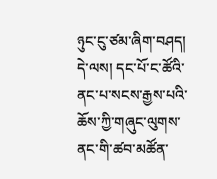ཉུང་ངུ་ཙམ་ཞིག་བཤད། དེ་ལས། དང་པོ་ང་ཚོའི་ནང་པ་སངས་རྒྱས་པའི་ཆོས་ཀྱི་གཞུང་ལུགས་ནང་གི་ཚབ་མཚོན་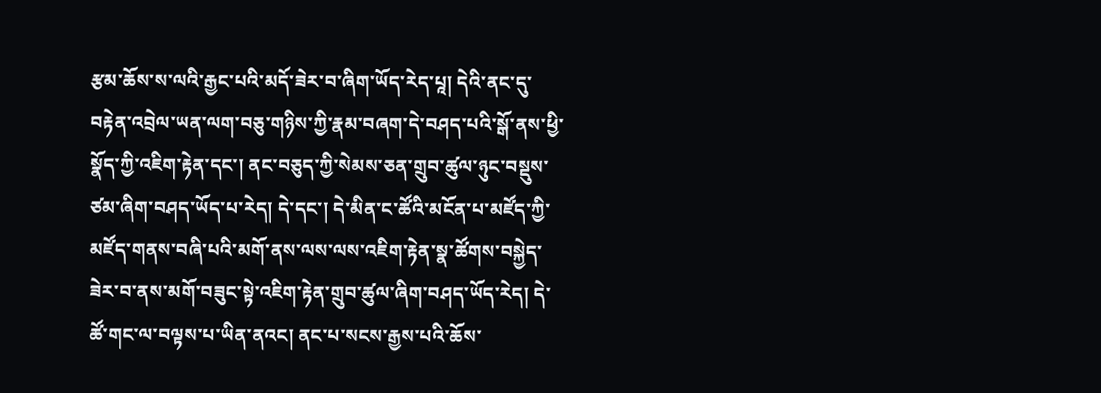རྩམ་ཆོས་ས་ལའི་རྒྱང་པའི་མདོ་ཟེར་བ་ཞིག་ཡོད་རེད་པཱ། དེའི་ནང་དུ་བརྟེན་འབྲེལ་ཡན་ལག་བཅུ་གཉིས་ཀྱི་རྣམ་བཞག་དེ་བཤད་པའི་སྒོ་ནས་ཕྱི་སྣོད་ཀྱི་འཇིག་རྟེན་དང་། ནང་བཅུད་ཀྱི་སེམས་ཅན་གྲུབ་ཚུལ་ཉུང་བསྡུས་ཙམ་ཞིག་བཤད་ཡོད་པ་རེད། དེ་དང་། དེ་མིན་ང་ཚོའི་མངོན་པ་མཛོད་ཀྱི་མཛོད་གནས་བཞི་པའི་མགོ་ནས་ལས་ལས་འཇིག་རྟེན་སྣ་ཚོགས་བསྐྱེད་ཟེར་བ་ནས་མགོ་བཟུང་སྟེ་འཇིག་རྟེན་གྲུབ་ཚུལ་ཞིག་བཤད་ཡོད་རེད། དེ་ཚོ་གང་ལ་བལྟས་པ་ཡིན་ནའང། ནང་པ་སངས་རྒྱས་པའི་ཆོས་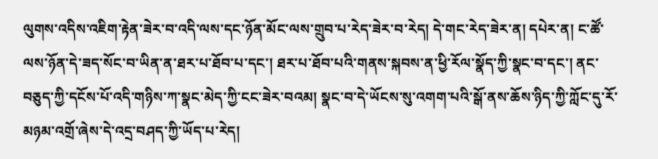ལུགས་འདིས་འཇིག་རྟེན་ཟེར་བ་འདི་ལས་དང་ཉོན་མོང་ལས་གྲུབ་པ་རེད་ཟེར་བ་རེད། དེ་གང་རེད་ཟེར་ན། དཔེར་ན། ང་ཚོ་ལས་ཉོན་དེ་ཟད་སོང་བ་ཡིན་ན་ཐར་པ་ཐོབ་པ་དང་། ཐར་པ་ཐོབ་པའི་གནས་སྐབས་ན་ཕྱི་རོལ་སྣོད་ཀྱི་སྣང་བ་དང་། ནང་བཅུད་ཀྱི་དངོས་པོ་འདི་གཉིས་ཀ་སྣང་མེད་ཀྱི་ངང་ཟེར་བའམ། སྣང་བ་དེ་ཡོངས་སུ་འགག་པའི་སྒོ་ནས་ཆོས་ཉིད་ཀྱི་ཀློང་དུ་རོ་མཉམ་འགྲོ་ཞེས་དེ་འདྲ་བཤད་ཀྱི་ཡོད་པ་རེད།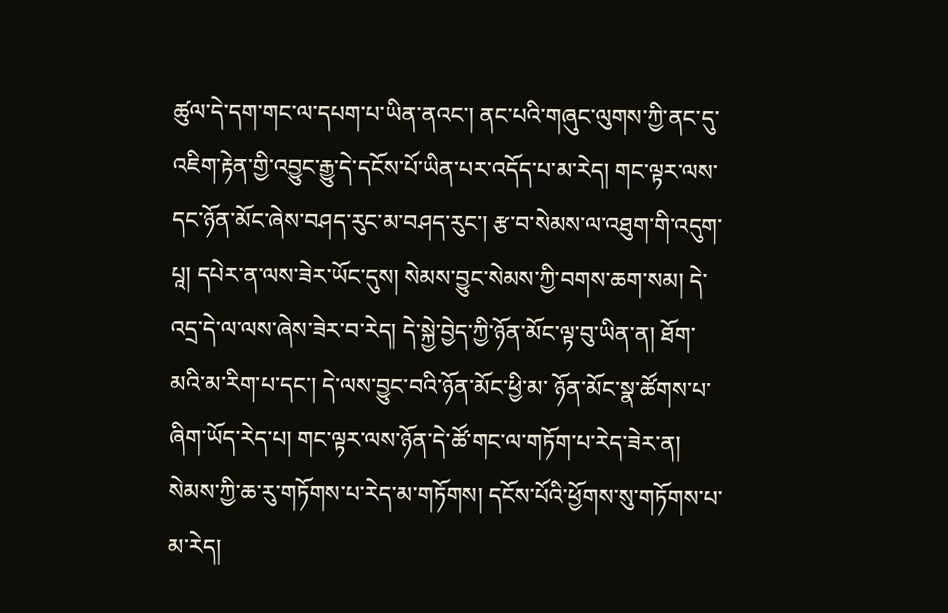ཚུལ་དེ་དག་གང་ལ་དཔག་པ་ཡིན་ནའང་། ནང་པའི་གཞུང་ལུགས་ཀྱི་ནང་དུ་འཇིག་རྟེན་གྱི་འབྱུང་རྒྱུ་དེ་དངོས་པོ་ཡིན་པར་འདོད་པ་མ་རེད། གང་ལྟར་ལས་དང་ཉོན་མོང་ཞེས་བཤད་རུང་མ་བཤད་རུང་། རྩ་བ་སེམས་ལ་འཐུག་གི་འདུག་པཱ། དཔེར་ན་ལས་ཟེར་ཡོང་དུས། སེམས་བྱུང་སེམས་ཀྱི་བགས་ཆག་སམ། དེ་འདྲ་དེ་ལ་ལས་ཞེས་ཟེར་བ་རེད། དེ་སྐྱེ་བྱེད་ཀྱི་ཉོན་མོང་ལྟ་བུ་ཡིན་ན། ཐོག་མའི་མ་རིག་པ་དང་། དེ་ལས་བྱུང་བའི་ཉོན་མོང་ཕྱི་མ་ ཉོན་མོང་སྣ་ཚོགས་པ་ཞིག་ཡོད་རེད་པ། གང་ལྟར་ལས་ཉོན་དེ་ཚོ་གང་ལ་གཏོག་པ་རེད་ཟེར་ན། སེམས་ཀྱི་ཆ་རུ་གཏོགས་པ་རེད་མ་གཏོགས། དངོས་པོའི་ཕྱོགས་སུ་གཏོགས་པ་མ་རེད།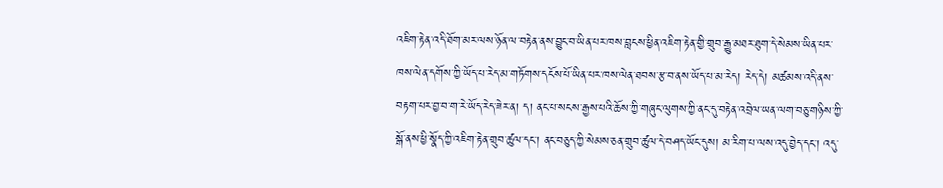འཇིག་རྟེན་འདི་ཐོག་མར་ལས་ཉོན་ལ་བརྟེན་ནས་བྱུང་བ་ཡིན་པར་ཁས་བླངས་ཕྱིན་འཇིག་རྟེན་གྱི་གྲུབ་རྒྱུ་མཐར་ཐུག་དེ་སེམས་ཡིན་པར་ཁས་ལེན་དགོས་ཀྱི་ཡོད་པ་རེད་མ་གཏོགས་དངོས་པོ་ཡིན་པར་ཁས་ལེན་ཐབས་རྩ་བ་ནས་ཡོད་པ་མ་རེད། རེད་དེ། མཚམས་འདི་ནས་བརྟག་པར་བྱ་བ་ག་རེ་ཡོད་རེད་ཟེར་ན། ད། ནང་པ་སངས་རྒྱས་པའི་ཆོས་ཀྱི་གཞུང་ལུགས་ཀྱི་ནང་དུ་བརྟེན་འབྲེལ་ཡན་ལག་བཅུ་གཉིས་ཀྱི་སྒོ་ནས་ཕྱི་སྣོད་ཀྱི་འཇིག་རྟེན་གྲུབ་ཚུལ་དང་། ནང་བཅུད་ཀྱི་སེམས་ཅན་གྲུབ་ཚུལ་དེ་བཤད་ཡོང་དུས། མ་རིག་པ་ལས་འདུ་བྱེད་དང་། འདུ་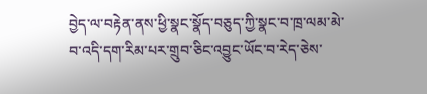བྱེད་ལ་བརྟེན་ནས་ཕྱི་སྣང་སྣོད་བཅུད་ཀྱི་སྣང་བ་ཁྲ་ལམ་མེ་བ་འདི་དག་རིམ་པར་གྲུབ་ཅིང་འབྱུང་ཡོང་བ་རེད་ཅེས་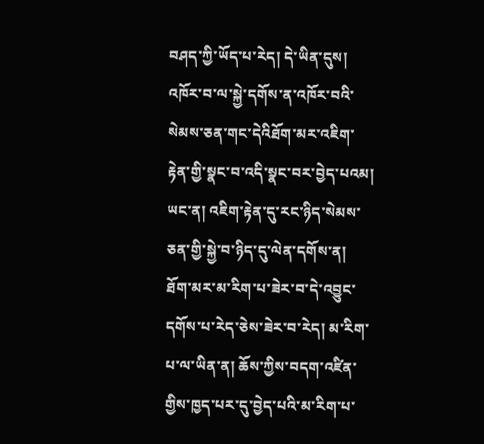བཤད་ཀྱི་ཡོད་པ་རེད། དེ་ཡིན་དུས། འཁོར་བ་ལ་སྐྱེ་དགོས་ན་འཁོར་བའི་སེམས་ཅན་གང་དེའིཐོག་མར་འཇིག་རྟེན་གྱི་སྣང་བ་འདི་སྣང་བར་བྱེད་པའམ། ཡང་ན། འཇིག་རྟེན་དུ་རང་ཉིད་སེམས་ཅན་གྱི་སྐྱེ་བ་ཉིད་དུ་ལེན་དགོས་ན། ཐོག་མར་མ་རིག་པ་ཟེར་བ་དེ་འབྱུང་དགོས་པ་རེད་ཅེས་ཟེར་བ་རེད། མ་རིག་པ་ལ་ཡིན་ན། ཆོས་ཀྱིས་བདག་འཛིན་གྱིས་ཁྱད་པར་དུ་བྱེད་པའི་མ་རིག་པ་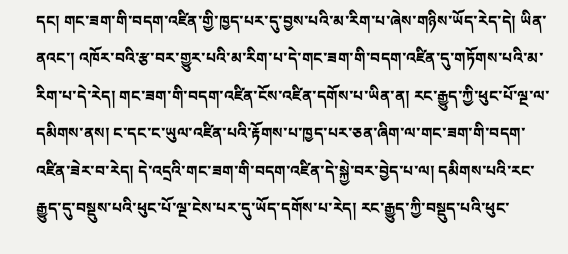དང། གང་ཟག་གི་བདག་འཛིན་གྱི་ཁྱད་པར་དུ་བྱས་པའི་མ་རིག་པ་ཞེས་གཉིས་ཡོད་རེད་དེ། ཡིན་ནའང་། འཁོར་བའི་རྩ་བར་གྱུར་པའི་མ་རིག་པ་དེ་གང་ཟག་གི་བདག་འཛིན་དུ་གཏོགས་པའི་མ་རིག་པ་དེ་རེད། གང་ཟག་གི་བདག་འཛིན་ངོས་འཛིན་དགོས་པ་ཡིན་ན། རང་རྒྱུད་ཀྱི་ཕུང་པོ་ལྔ་ལ་དམིགས་ནས། ང་དང་ང་ཡུལ་འཛིན་པའི་རྟོགས་པ་ཁྱད་པར་ཅན་ཞིག་ལ་གང་ཟག་གི་བདག་འཛིན་ཟེར་བ་རེད། དེ་འདྲའི་གང་ཟག་གི་བདག་འཛིན་དེ་སྐྱེ་བར་བྱེད་པ་ལ། དམིགས་པའི་རང་རྒྱུད་དུ་བསྡུས་པའི་ཕུང་པོ་ལྔ་ངེས་པར་དུ་ཡོད་དགོས་པ་རེད། རང་རྒྱུད་ཀྱི་བསྡུད་པའི་ཕུང་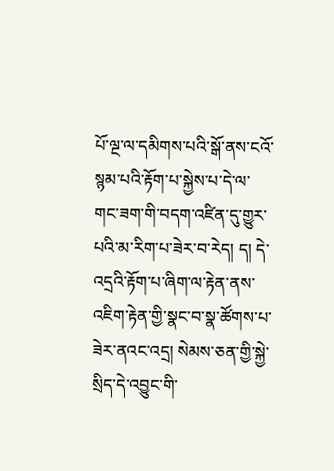པོ་ལྔ་ལ་དམིགས་པའི་སྒོ་ནས་ངའོ་སྙམ་པའི་རྟོག་པ་སྐྱེས་པ་དེ་ལ་གང་ཟག་གི་བདག་འཛིན་དུ་གྱུར་པའི་མ་རིག་པ་ཟེར་བ་རེད། ད། དེ་འདྲའི་རྟོག་པ་ཞིག་ལ་རྟེན་ནས་འཇིག་རྟེན་གྱི་སྣང་བ་སྣ་ཚོགས་པ་ཟེར་ནའང་འདྲ། སེམས་ཅན་གྱི་སྐྱེ་སྲིད་དེ་འབྱུང་གི་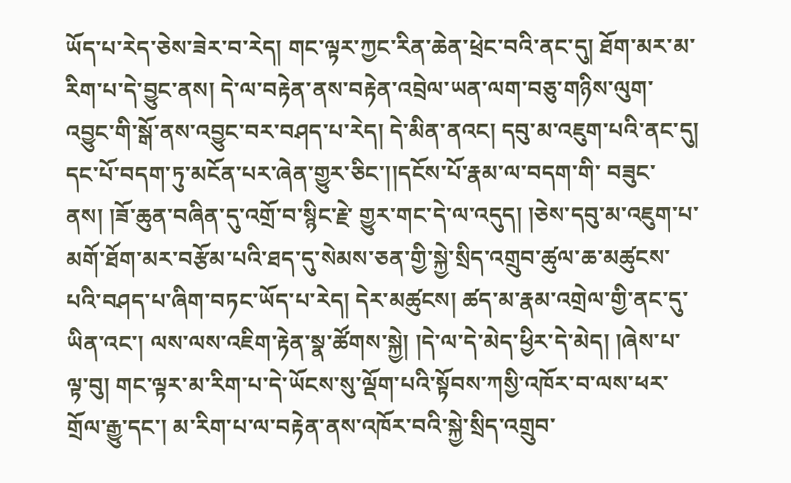ཡོད་པ་རེད་ཅེས་ཟེར་བ་རེད། གང་ལྟར་ཀྱང་རིན་ཆེན་ཕྲེང་བའི་ནང་དུ། ཐོག་མར་མ་རིག་པ་དེ་བྱུང་ནས། དེ་ལ་བརྟེན་ནས་བརྟེན་འབྲེལ་ཡན་ལག་བཅུ་གཉིས་ལུག་འབྱུང་གི་སྒོ་ནས་འབྱུང་བར་བཤད་པ་རེད། དེ་མིན་ནའང། དབུ་མ་འཇུག་པའི་ནང་དུ། དང་པོ་བདག་ཏུ་མངོན་པར་ཞེན་གྱུར་ཅིང་།།དངོས་པོ་རྣམ་ལ་བདག་གི་ བཟུང་ནས། །ཟོ་ཆུན་བཞིན་དུ་འགྲོ་བ་སྙིང་རྗེ་ གྱུར་གང་དེ་ལ་འདུད། །ཅེས་དབུ་མ་འཇུག་པ་མགོ་ཐོག་མར་བརྩོམ་པའི་ཐད་དུ་སེམས་ཅན་གྱི་སྐྱེ་སྲིད་འགྲུབ་ཚུལ་ཆ་མཚུངས་པའི་བཤད་པ་ཞིག་བཏང་ཡོད་པ་རེད། དེར་མཚུངས། ཚད་མ་རྣམ་འགྲེལ་གྱི་ནང་དུ་ཡིན་འང་། ལས་ལས་འཇིག་རྟེན་སྣ་ཚོགས་སྐྱེ། །དེ་ལ་དེ་མེད་ཕྱིར་དེ་མེད། །ཞེས་པ་ལྟ་བུ། གང་ལྟར་མ་རིག་པ་དེ་ཡོངས་སུ་ལྡོག་པའི་སྟོབས་ཀསྱི་འཁོར་བ་ལས་ཕར་གྲོལ་རྒྱུ་དང་། མ་རིག་པ་ལ་བརྟེན་ནས་འཁོར་བའི་སྐྱེ་སྲིད་འགྲུབ་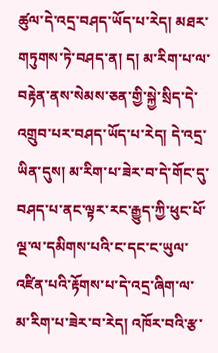ཚུལ་དེ་འདྲ་བཤད་ཡོད་པ་རེད། མཐར་གཏུགས་ཏེ་བཤད་ན། ད། མ་རིག་པ་ལ་བརྟེན་ནས་སེམས་ཅན་གྱི་སྐྱེ་སྲིད་དེ་འགྲུབ་པར་བཤད་ཡོད་པ་རེད། དེ་འདྲ་ཡིན་དུས། མ་རིག་པ་ཟེར་བ་དེ་གོང་དུ་བཤད་པ་ནང་ལྟར་རང་རྒྱུད་ཀྱི་ཕུང་པོ་ལྔ་ལ་དམིགས་པའི་ང་དང་ང་ཡུལ་འཛིན་པའི་རྟོགས་པ་དེ་འདྲ་ཞིག་ལ་མ་རིག་པ་ཟེར་བ་རེད། འཁོར་བའི་རྩ་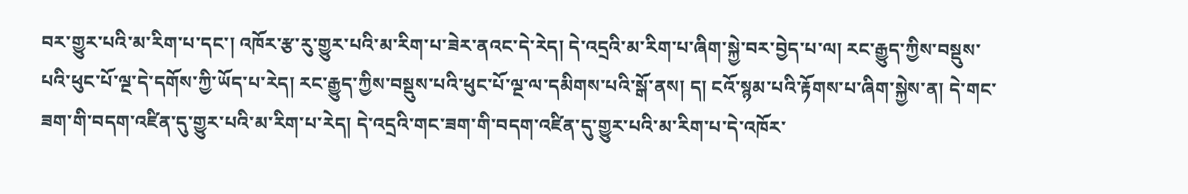བར་གྱུར་པའི་མ་རིག་པ་དང་། འཁོར་རྩ་རུ་གྱུར་པའི་མ་རིག་པ་ཟེར་ནའང་དེ་རེད། དེ་འདྲའི་མ་རིག་པ་ཞིག་སྐྱེ་བར་བྱེད་པ་ལ། རང་རྒྱུད་ཀྱིས་བསྡུས་པའི་ཕུང་པོ་ལྔ་དེ་དགོས་ཀྱི་ཡོད་པ་རེད། རང་རྒྱུད་ཀྱིས་བསྡུས་པའི་ཕུང་པོ་ལྔ་ལ་དམིགས་པའི་སྒོ་ནས། ད། ངའོ་སྙམ་པའི་རྟོགས་པ་ཞིག་སྐྱེས་ན། དེ་གང་ཟག་གི་བདག་འཛིན་དུ་གྱུར་པའི་མ་རིག་པ་རེད། དེ་འདྲའི་གང་ཟག་གི་བདག་འཛིན་དུ་གྱུར་པའི་མ་རིག་པ་དེ་འཁོར་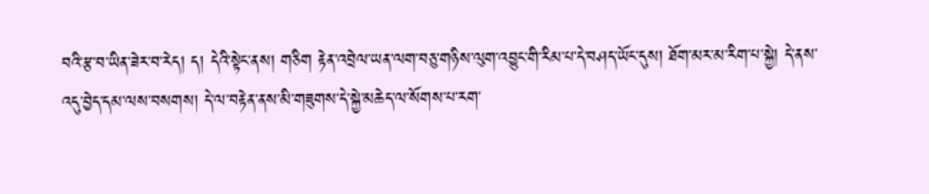བའི་རྩ་བ་ཡིན་ཟེར་བ་རེད། ད། དེའི་སྟེང་ནས། གཅིག རྟེན་འབྲེལ་ཡན་ལག་བཅུ་གཉིས་ལུག་འབྱུང་གི་རིམ་པ་དེ་བཤད་ཡོང་དུས། ཐོག་མར་མ་རིག་པ་སྐྱེ། དེ་ནས་འདུ་བྱེད་དམ་ལས་བསགས། དེ་ལ་བརྟེན་ནས་མི་གཟུགས་དེ་སྐྱེ་མཆེད་ལ་སོགས་པ་རག་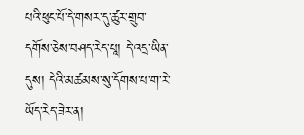པའི་ཕུང་པོ་དེ་གསར་དུ་ཚུར་གྲུབ་དགོས་ཅེས་བཤད་རེད་པཱ། དེ་འདྲ་ཡིན་དུས། དེའི་མཚམས་སུ་དོགས་པ་ག་རེ་ཡོད་རེད་ཟེར་ན།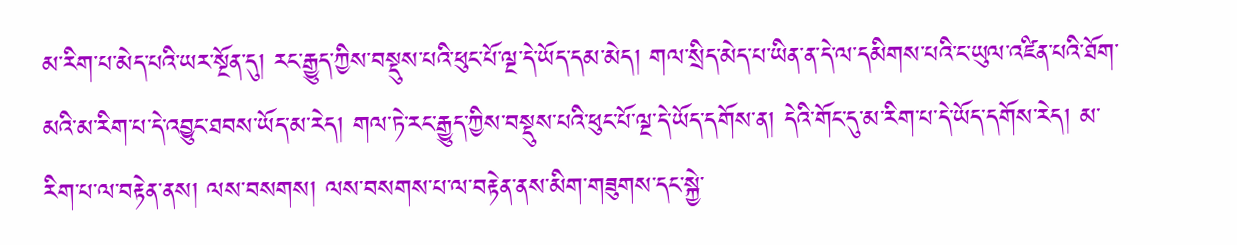མ་རིག་པ་མེད་པའི་ཡར་སྔོན་དུ། རང་རྒྱུད་ཀྱིས་བསྡུས་པའི་ཕུང་པོ་ལྔ་དེ་ཡོད་དམ་མེད། གལ་སྲིད་མེད་པ་ཡིན་ན་དེ་ལ་དམིགས་པའི་ང་ཡུལ་འཛིན་པའི་ཐོག་མའི་མ་རིག་པ་དེ་འབྱུང་ཐབས་ཡོད་མ་རེད། གལ་ཏེ་རང་རྒྱུད་ཀྱིས་བསྡུས་པའི་ཕུང་པོ་ལྔ་དེ་ཡོད་དགོས་ན། དེའི་གོང་དུ་མ་རིག་པ་དེ་ཡོད་དགོས་རེད། མ་རིག་པ་ལ་བརྟེན་ནས། ལས་བསགས། ལས་བསགས་པ་ལ་བརྟེན་ནས་མིག་གཟུགས་དང་སྐྱེ་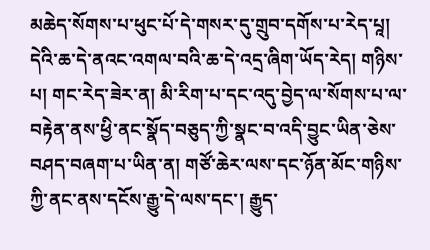མཆེད་སོགས་པ་ཕུང་པོ་དེ་གསར་དུ་གྲུབ་དགོས་པ་རེད་པཱ། དེའི་ཆ་དེ་ནའང་འགལ་བའི་ཆ་དེ་འདྲ་ཞིག་ཡོད་རེད། གཉིས་པ། གང་རེད་ཟེར་ན། མི་རིག་པ་དང་འདུ་བྱེད་ལ་སོགས་པ་ལ་བརྟེན་ནས་ཕྱི་ནང་སྣོད་བཅུད་ཀྱི་སྣང་བ་འདི་བྱུང་ཡིན་ཅེས་བཤད་བཞག་པ་ཡིན་ན། གཙོ་ཆེར་ལས་དང་ཉོན་མོང་གཉིས་ཀྱི་ནང་ནས་དངོས་རྒྱུ་དེ་ལས་དང་། རྒྱུད་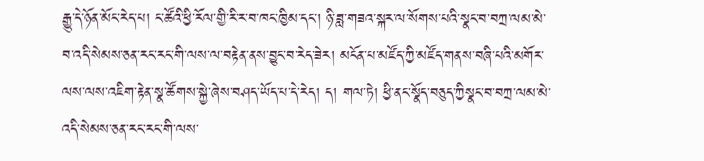རྒྱུ་དེ་ཉོན་མོང་རེད་པ། ང་ཚོའི་ཕྱི་རོལ་གྱི་རི་ར་བ་ཁང་ཁྱིམ་དང་། ཉི་ཟླ་གཟའ་སྐར་ལ་སོགས་པའི་སྣང་བ་བཀྲ་ལམ་མེ་བ་འདི་སེམས་ཅན་རང་རང་གི་ལས་ལ་བརྟེན་ནས་བྱུང་བ་རེད་ཟེར། མངོན་པ་མཛོད་ཀྱི་མཛོད་གནས་བཞི་པའི་མགོར་ལས་ལས་འཇིག་རྟེན་སྣ་ཚོགས་སྐྱེ་ཞེས་བཤད་ཡོད་པ་དེ་རེད། ད། གལ་ཏེ། ཕྱི་ནང་སྣོད་བཅུད་ཀྱིསྣང་བ་བཀྲ་ལམ་མེ་འདི་སེམས་ཅན་རང་རང་གི་ལས་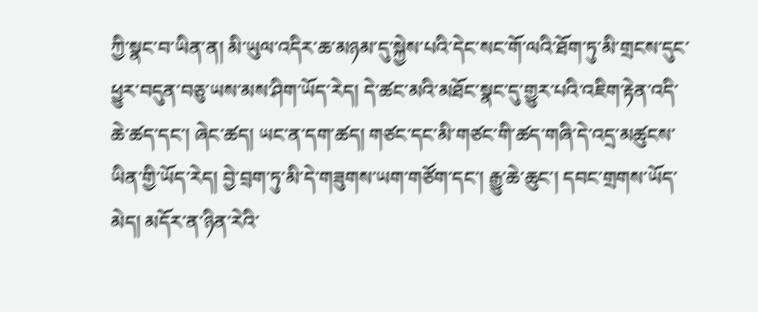ཀྱི་སྣང་བ་ཡིན་ན། མི་ཡུལ་འདིར་ཆ་མཉམ་དུ་སྐྱེས་པའི་དེང་སང་གོ་ལའི་ཐོག་ཏུ་མི་གྲངས་དུང་ཕྱུར་བདུན་བཅུ་ཡས་མས་ཤིག་ཡོད་རེད། དེ་ཚང་མའི་མཐོང་སྣང་དུ་གྱུར་པའི་འཇིག་རྟེན་འདི་ཆེ་ཚད་དང་། ཞེང་ཚད། ཡང་ན་དག་ཚད། གཙང་དང་མི་གཙང་གི་ཚད་གཞི་དེ་འདྲ་མཚུངས་ཡིན་གྱི་ཡོད་རེད། བྱེ་བྲག་ཏུ་མི་དེ་གཟུགས་ཡག་གཙོག་དང་། རྒྱུ་ཆེ་ཆུང་། དབང་གྲགས་ཡོད་མེད། མདོར་ན་ཉིན་རེའི་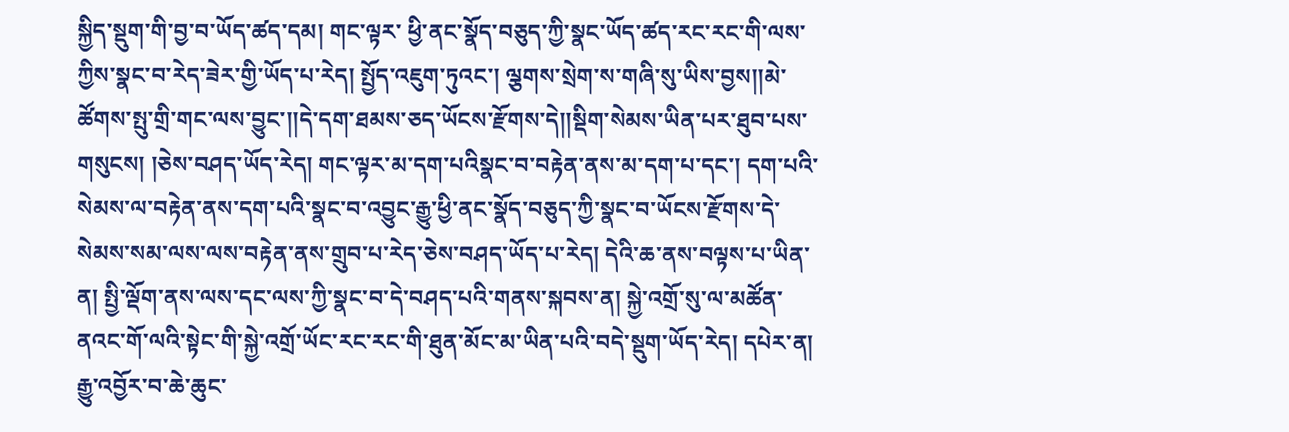སྐྱིད་སྡུག་གི་བྱ་བ་ཡོད་ཚད་དམ། གང་ལྟར་ ཕྱི་ནང་སྣོད་བཅུད་ཀྱི་སྣང་ཡོད་ཚད་རང་རང་གི་ལས་ཀྱིས་སྣང་བ་རེད་ཟེར་གྱི་ཡོད་པ་རེད། སྤྱོད་འཇུག་ཏུའང་། ལྕགས་སྲེག་ས་གཞི་སུ་ཡིས་བྱས།།མེ་ཚོགས་སྤུ་གྲི་གང་ལས་བྱུང་།།དེ་དག་ཐམས་ཅད་ཡོངས་རྫོགས་དེ།།སྡིག་སེམས་ཡིན་པར་ཐུབ་པས་གསུངས། །ཅེས་བཤད་ཡོད་རེད། གང་ལྟར་མ་དག་པའིསྣང་བ་བརྟེན་ནས་མ་དག་པ་དང་། དག་པའི་སེམས་ལ་བརྟེན་ནས་དག་པའི་སྣང་བ་འབྱུང་རྒྱུ་ཕྱི་ནང་སྣོད་བཅུད་ཀྱི་སྣང་བ་ཡོངས་རྫོགས་དེ་སེམས་སམ་ལས་ལས་བརྟེན་ནས་གྲུབ་པ་རེད་ཅེས་བཤད་ཡོད་པ་རེད། དེའི་ཆ་ནས་བལྟས་པ་ཡིན་ན། སྤྱི་ལྡོག་ནས་ལས་དང་ལས་ཀྱི་སྣང་བ་དེ་བཤད་པའི་གནས་སྐབས་ན། སྐྱེ་འགྲོ་སུ་ལ་མཚོན་ནའང་གོ་ལའི་སྟེང་གི་སྐྱེ་འགྲོ་ཡོང་རང་རང་གི་ཐུན་མོང་མ་ཡིན་པའི་བདེ་སྡུག་ཡོད་རེད། དཔེར་ན། རྒྱུ་འབྱོར་བ་ཆེ་ཆུང་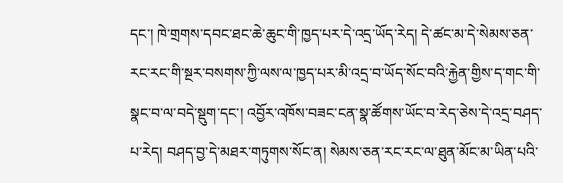དང་། ཁེ་གྲགས་དབང་ཐང་ཆེ་ཆུང་གི་ཁྱད་པར་དེ་འདྲ་ཡོད་རེད། དེ་ཚང་མ་དེ་སེམས་ཅན་རང་རང་གི་སྔར་བསགས་ཀྱི་ལས་ལ་ཁྱད་པར་མི་འདྲ་བ་ཡོད་སོང་བའི་རྐྱེན་གྱིས་ད་གང་གི་སྣང་བ་ལ་བདེ་སྡུག་དང་། འབྱོར་འཁོས་བཟང་ངན་སྣ་ཚོགས་ཡོང་བ་རེད་ཅེས་དེ་འདྲ་བཤད་པ་རེད། བཤད་བྱ་དེ་མཐར་གཏུགས་སོང་ན། སེམས་ཅན་རང་རང་ལ་ཐུན་མོང་མ་ཡིན་པའི་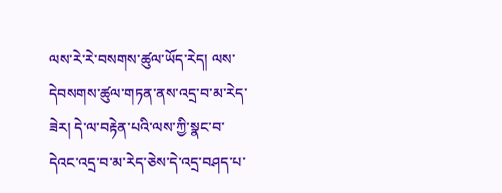ལས་རེ་རེ་བསགས་ཚུལ་ཡོད་རེད། ལས་དེབསགས་ཚུལ་གཏན་ནས་འདྲ་བ་མ་རེད་ཟེར། དེ་ལ་བརྟེན་པའི་ལས་ཀྱི་སྣང་བ་དེའང་འདྲ་བ་མ་རེད་ཅེས་དེ་འདྲ་བཤད་པ་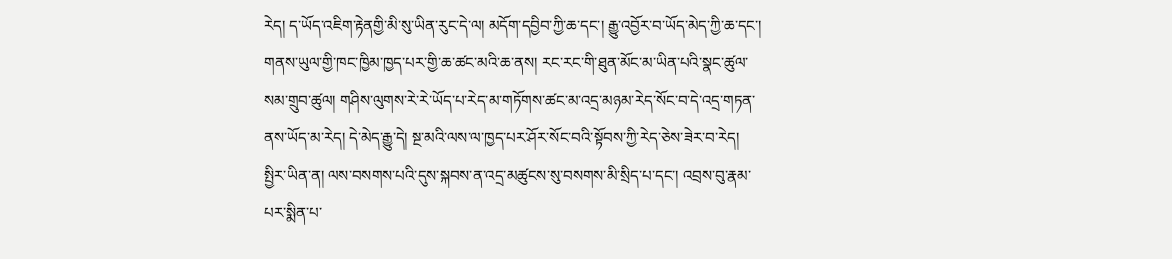རེད། ད་ཡོད་འཇིག་རྟེནགྱི་མི་སུ་ཡིན་རུང་དེ་ལ། མདོག་དབྱིབ་ཀྱི་ཆ་དང་། རྒྱུ་འབྱོར་བ་ཡོད་མེད་ཀྱི་ཆ་དང་། གནས་ཡུལ་གྱི་ཁང་ཁྱིམ་ཁྱད་པར་གྱི་ཆ་ཚང་མའི་ཆ་ནས། རང་རང་གི་ཐུན་མོང་མ་ཡིན་པའི་སྣང་ཚུལ་སམ་གྲུབ་ཚུལ། གཤིས་ལུགས་རེ་རེ་ཡོད་པ་རེད་མ་གཏོགས་ཚང་མ་འདྲ་མཉམ་རེད་སོང་བ་དེ་འདྲ་གཏན་ནས་ཡོད་མ་རེད། དེ་མེད་རྒྱུ་དེ། སྔ་མའི་ལས་ལ་ཁྱད་པར་ཤོར་སོང་བའི་སྟོབས་ཀྱི་རེད་ཅེས་ཟེར་བ་རེད། སྤྱིར་ཡིན་ན། ལས་བསགས་པའི་དུས་སྐབས་ན་འདྲ་མཚུངས་སུ་བསགས་མི་སྲིད་པ་དང་། འབྲས་བུ་རྣམ་པར་སྨིན་པ་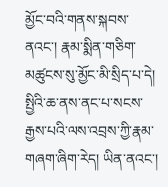མྱོང་བའི་གནས་སྐབས་ནའང་། རྣམ་སྨིན་གཅིག་མཚུངས་སུ་མྱོང་མི་སྲིད་པ་དེ། སྤྱིའི་ཆ་ནས་ནང་པ་སངས་རྒྱས་པའི་ལས་འབྲས་ཀྱི་རྣམ་གཞག་ཞིག་རེད། ཡིན་ནའང་།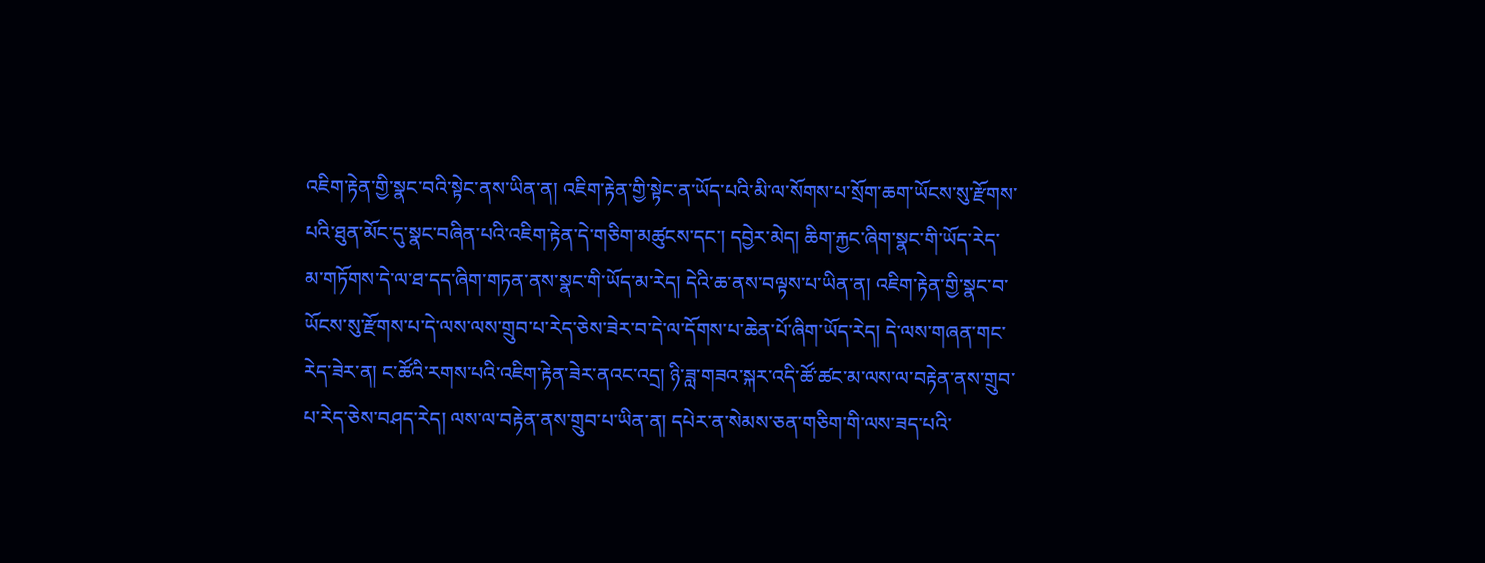འཇིག་རྟེན་གྱི་སྣང་བའི་སྟེང་ནས་ཡིན་ན། འཇིག་རྟེན་གྱི་སྟེང་ན་ཡོད་པའི་མི་ལ་སོགས་པ་སྲོག་ཆག་ཡོངས་སུ་རྫོགས་པའི་ཐུན་མོང་དུ་སྣང་བཞིན་པའི་འཇིག་རྟེན་དེ་གཅིག་མཚུངས་དང་། དབྱེར་མེད། ཆིག་རྐྱང་ཞིག་སྣང་གི་ཡོད་རེད་མ་གཏོགས་དེ་ལ་ཐ་དད་ཞིག་གཏན་ནས་སྣང་གི་ཡོད་མ་རེད། དེའི་ཆ་ནས་བལྟས་པ་ཡིན་ན། འཇིག་རྟེན་གྱི་སྣང་བ་ཡོངས་སུ་རྫོགས་པ་དེ་ལས་ལས་གྲུབ་པ་རེད་ཅེས་ཟེར་བ་དེ་ལ་དོགས་པ་ཆེན་པོ་ཞིག་ཡོད་རེད། དེ་ལས་གཞན་གང་རེད་ཟེར་ན། ང་ཚོའི་རགས་པའི་འཇིག་རྟེན་ཟེར་ནའང་འདྲ། ཉི་ཟླ་གཟའ་སྐར་འདི་ཚོ་ཚང་མ་ལས་ལ་བརྟེན་ནས་གྲུབ་པ་རེད་ཅེས་བཤད་རེད། ལས་ལ་བརྟེན་ནས་གྲུབ་པ་ཡིན་ན། དཔེར་ན་སེམས་ཅན་གཅིག་གི་ལས་ཟད་པའི་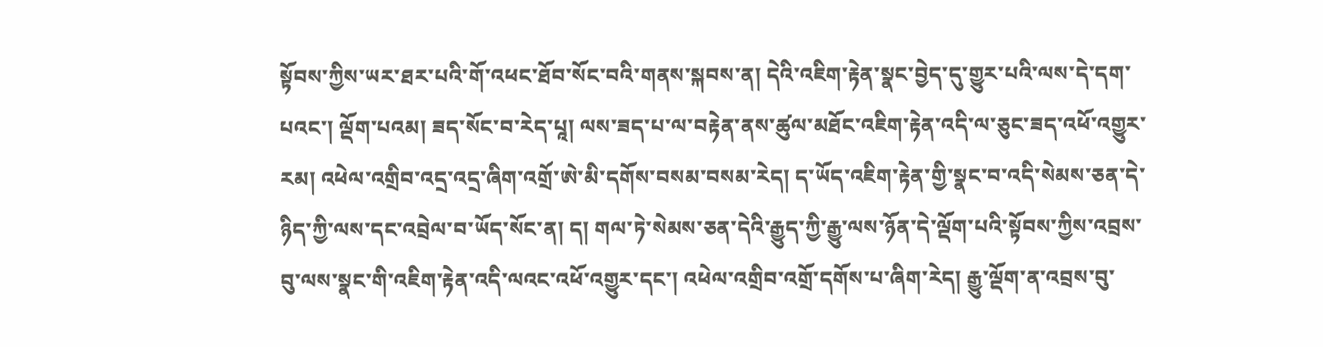སྟོབས་ཀྱིས་ཡར་ཐར་པའི་གོ་འཕང་ཐོབ་སོང་བའི་གནས་སྐབས་ན། དེའི་འཇིག་རྟེན་སྣང་བྱེད་དུ་གྱུར་པའི་ལས་དེ་དག་པའང་། ལྡོག་པའམ། ཟད་སོང་བ་རེད་པཱ། ལས་ཟད་པ་ལ་བརྟེན་ནས་ཚུལ་མཐོང་འཇིག་རྟེན་འདི་ལ་ཅུང་ཟད་འཕོ་འགྱུར་རམ། འཕེལ་འགྲིབ་འདྲ་འདྲ་ཞིག་འགྲོ་ཨེ་མི་དགོས་བསམ་བསམ་རེད། ད་ཡོད་འཇིག་རྟེན་གྱི་སྣང་བ་འདི་སེམས་ཅན་དེ་ཉིད་ཀྱི་ལས་དང་འབྲེལ་བ་ཡོད་སོང་ན། ད། གལ་ཏེ་སེམས་ཅན་དེའི་རྒྱུད་ཀྱི་རྒྱུ་ལས་ཉོན་དེ་ལྡོག་པའི་སྟོབས་ཀྱིས་འབྲས་བུ་ལས་སྣང་གི་འཇིག་རྟེན་འདི་ལའང་འཕོ་འགྱུར་དང་། འཕེལ་འགྲིབ་འགྲོ་དགོས་པ་ཞིག་རེད། རྒྱུ་ལྡོག་ན་འབྲས་བུ་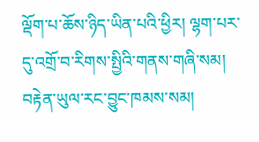ལྡོག་པ་ཆོས་ཉིད་ཡིན་པའི་ཕྱིར། ལྷག་པར་དུ་འགྲོ་བ་རིགས་སྤྱིའི་གནས་གཞི་སམ། བརྟེན་ཡུལ་རང་བྱུང་ཁམས་སམ།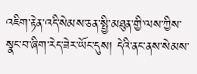འཇིག་རྟེན་འདི་སེམས་ཅན་སྤྱི་མཐུན་གྱི་ལས་ཀྱིས་སྣང་བ་ཞིག་རེད་ཟེར་ཡོང་དུས། དེའི་ནང་ནས་སེམས་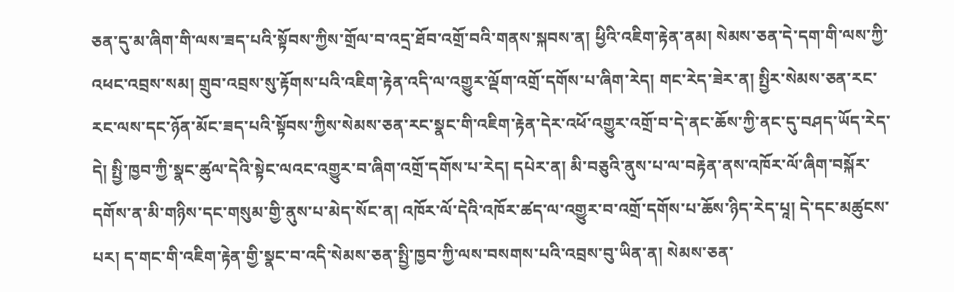ཅན་དུ་མ་ཞིག་གི་ལས་ཟད་པའི་སྟོབས་ཀྱིས་གྲོལ་བ་འདྲ་ཐོབ་འགྲོ་བའི་གནས་སྐབས་ན། ཕྱིའི་འཇིག་རྟེན་ནམ། སེམས་ཅན་དེ་དག་གི་ལས་ཀྱི་འཕང་འབྲས་སམ། གྲུབ་འབྲས་སུ་རྟོགས་པའི་འཇིག་རྟེན་འདི་ལ་འགྱུར་ལྡོག་འགྲོ་དགོས་པ་ཞིག་རེད། གང་རེད་ཟེར་ན། སྤྱིར་སེམས་ཅན་རང་རང་ལས་དང་ཉོན་མོང་ཟད་པའི་སྟོབས་ཀྱིས་སེམས་ཅན་རང་སྣང་གི་འཇིག་རྟེན་དེར་འཕོ་འགྱུར་འགྲོ་བ་དེ་ནང་ཆོས་ཀྱི་ནང་དུ་བཤད་ཡོད་རེད་དེ། སྤྱི་ཁྱབ་ཀྱི་སྣང་ཚུལ་དེའི་སྟེང་ལའང་འགྱུར་བ་ཞིག་འགྲོ་དགོས་པ་རེད། དཔེར་ན། མི་བཅུའི་ནུས་པ་ལ་བརྟེན་ནས་འཁོར་ལོ་ཞིག་བསྐོར་དགོས་ན་མི་གཉིས་དང་གསུམ་གྱི་ནུས་པ་མེད་སོང་ན། འཁོར་ལོ་དེའི་འཁོར་ཚད་ལ་འགྱུར་བ་འགྲོ་དགོས་པ་ཆོས་ཉིད་རེད་པཱ། དེ་དང་མཚུངས་པར། ད་གང་གི་འཇིག་རྟེན་གྱི་སྣང་བ་འདི་སེམས་ཅན་སྤྱི་ཁྱབ་ཀྱི་ལས་བསགས་པའི་འབྲས་བུ་ཡིན་ན། སེམས་ཅན་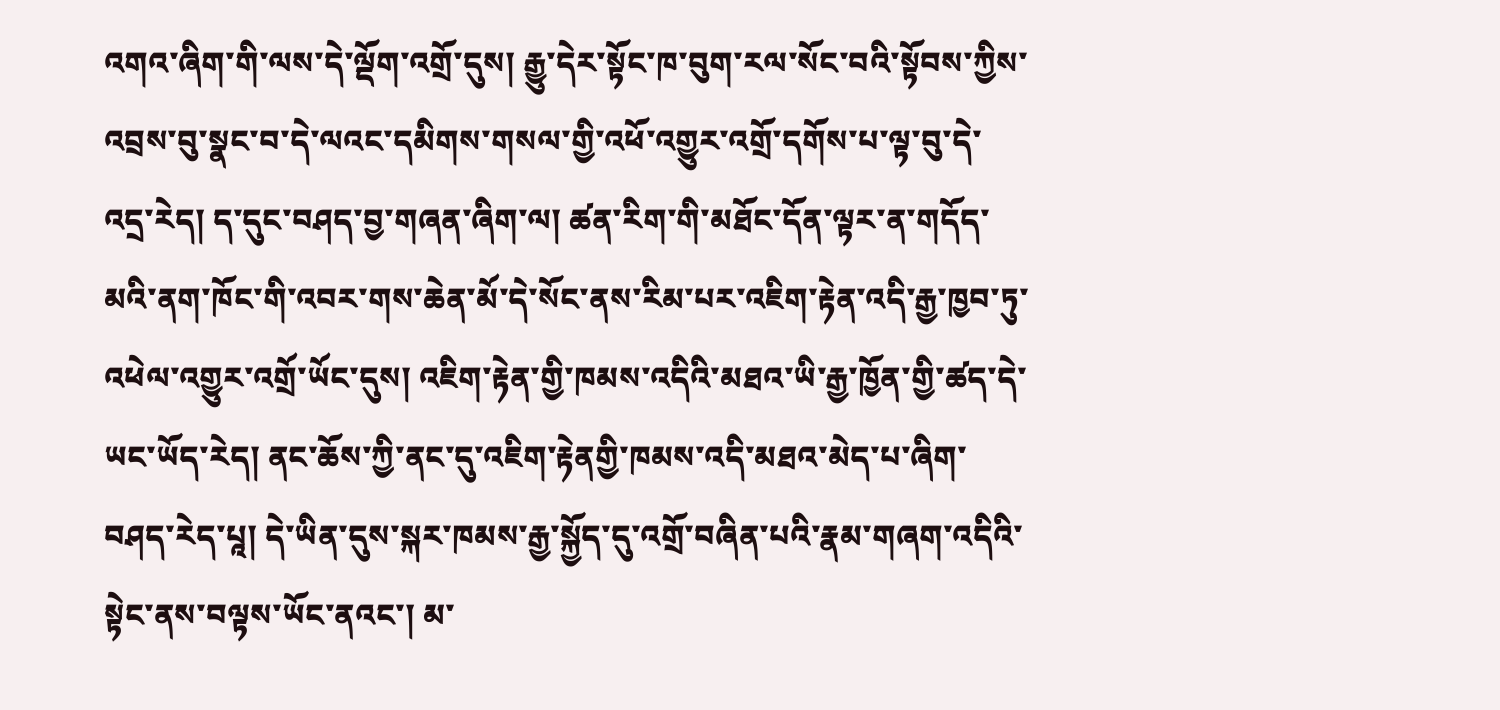འགའ་ཞིག་གི་ལས་དེ་ལྡོག་འགྲོ་དུས། རྒྱུ་དེར་སྟོང་ཁ་བུག་རལ་སོང་བའི་སྟོབས་ཀྱིས་འབྲས་བུ་སྣང་བ་དེ་ལའང་དམིགས་གསལ་གྱི་འཕོ་འགྱུར་འགྲོ་དགོས་པ་ལྟ་བུ་དེ་འདྲ་རེད། ད་དུང་བཤད་བྱ་གཞན་ཞིག་ལ། ཚན་རིག་གི་མཐོང་དོན་ལྟར་ན་གདོད་མའི་ནག་ཁོང་གི་འབར་གས་ཆེན་མོ་དེ་སོང་ནས་རིམ་པར་འཇིག་རྟེན་འདི་རྒྱ་ཁྱབ་ཏུ་འཕེལ་འགྱུར་འགྲོ་ཡོང་དུས། འཇིག་རྟེན་གྱི་ཁམས་འདིའི་མཐའ་ཡི་རྒྱ་ཁྱོན་གྱི་ཚད་དེ་ཡང་ཡོད་རེད། ནང་ཆོས་ཀྱི་ནང་དུ་འཇིག་རྟེནགྱི་ཁམས་འདི་མཐའ་མེད་པ་ཞིག་བཤད་རེད་པཱ། དེ་ཡིན་དུས་སྐར་ཁམས་རྒྱ་སྐྱོད་དུ་འགྲོ་བཞིན་པའི་རྣམ་གཞག་འདིའི་སྟེང་ནས་བལྟས་ཡོང་ནའང་། མ་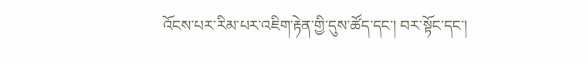འོངས་པར་རིམ་པར་འཇིག་རྟེན་གྱི་དུས་ཚོད་དང་། བར་སྟོང་དང་།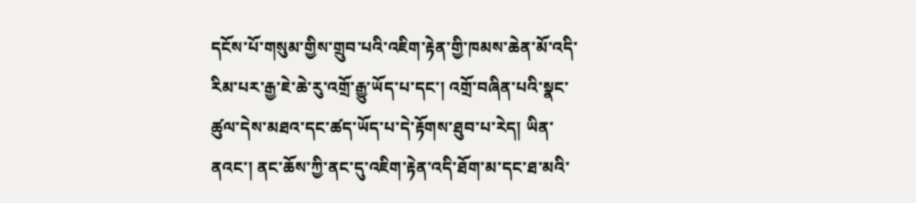དངོས་པོ་གསུམ་གྱིས་གྲུབ་པའི་འཇིག་རྟེན་གྱི་ཁམས་ཆེན་མོ་འདི་རིམ་པར་རྒྱ་ཇེ་ཆེ་རུ་འགྲོ་རྒྱུ་ཡོད་པ་དང་། འགྲོ་བཞིན་པའི་སྣང་ཚུལ་དེས་མཐའ་དང་ཚད་ཡོད་པ་དེ་རྟོགས་ཐུབ་པ་རེད། ཡིན་ནའང་། ནང་ཆོས་ཀྱི་ནང་དུ་འཇིག་རྟེན་འདི་ཐོག་མ་དང་ཐ་མའི་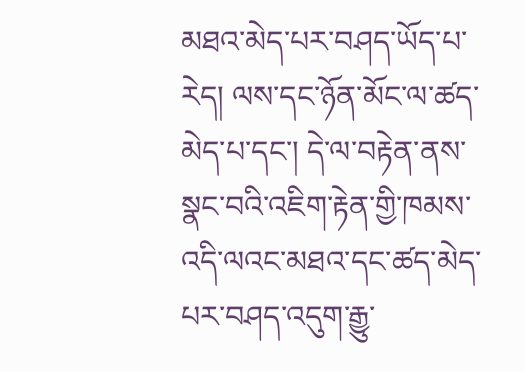མཐའ་མེད་པར་བཤད་ཡོད་པ་རེད། ལས་དང་ཉོན་མོང་ལ་ཚད་མེད་པ་དང་། དེ་ལ་བརྟེན་ནས་སྣང་བའི་འཇིག་རྟེན་གྱི་ཁམས་འདི་ལའང་མཐའ་དང་ཚད་མེད་པར་བཤད་འདུག་རྒྱུ་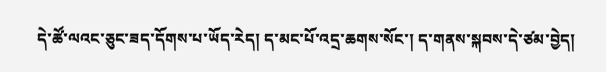དེ་ཚོ་ལའང་ཅུང་ཟད་དོགས་པ་ཡོད་རེད། ད་མང་པོ་འདྲ་ཆགས་སོང་། ད་གནས་སྐབས་དེ་ཙམ་བྱེད།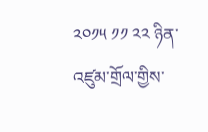༢༠༡༥ ༡༡ ༢༢ ཉིན་འཛུམ་གྲོལ་གྱིས་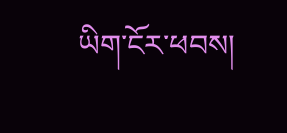ཡིག་ངོར་ཕབས།